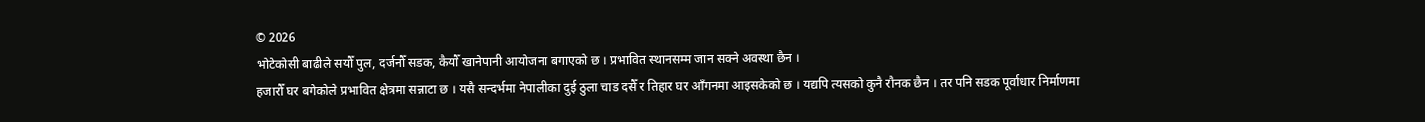© 2026
भोटेकोसी बाढीले सयौँ पुल, दर्जनौँ सडक, कैयौँ खानेपानी आयोजना बगाएको छ । प्रभावित स्थानसम्म जान सक्ने अवस्था छैन ।
हजारौँ घर बगेकोले प्रभावित क्षेत्रमा सन्नाटा छ । यसै सन्दर्भमा नेपालीका दुई ठुला चाड दसैँ र तिहार घर आँगनमा आइसकेको छ । यद्यपि त्यसको कुनै रौनक छैन । तर पनि सडक पूर्वाधार निर्माणमा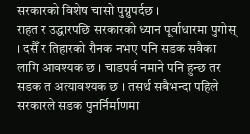सरकारको विशेष चासो पुग्नुपर्दछ ।
राहत र उद्धारपछि सरकारको ध्यान पूर्वाधारमा पुगोस् । दसैँ र तिहारको रौनक नभए पनि सडक सवैका लागि आवश्यक छ । चाडपर्व नमाने पनि हुन्छ तर सडक त अत्यावश्यक छ । तसर्थ सबैभन्दा पहिले सरकारले सडक पुनर्निर्माणमा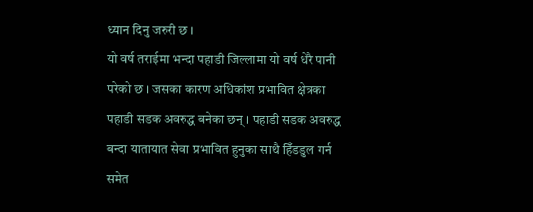ध्यान दिनु जरुरी छ ।
यो वर्ष तराईमा भन्दा पहाडी जिल्लामा यो वर्ष धेरै पानी परेको छ । जसका कारण अधिकांश प्रभावित क्षेत्रका पहाडी सडक अवरुद्ध बनेका छन् । पहाडी सडक अवरुद्ध बन्दा यातायात सेवा प्रभावित हुनुका साथै हिँडडुल गर्न समेत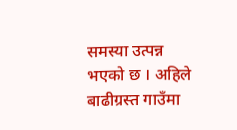समस्या उत्पन्न भएको छ । अहिले बाढीग्रस्त गाउँमा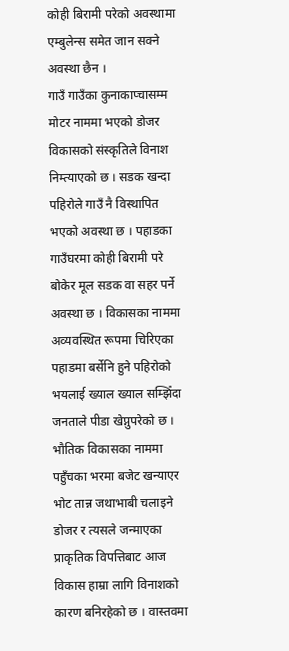कोही बिरामी परेको अवस्थामा एम्बुलेन्स समेत जान सक्ने अवस्था छैन ।
गाउँ गाउँका कुनाकाप्चासम्म मोटर नाममा भएको डोजर विकासको संस्कृतिले विनाश निम्त्याएको छ । सडक खन्दा पहिरोले गाउँ नै विस्थापित भएको अवस्था छ । पहाडका गाउँघरमा कोही बिरामी परे बोकेर मूल सडक वा सहर पर्ने अवस्था छ । विकासका नाममा अव्यवस्थित रूपमा चिरिएका पहाडमा बर्सेनि हुने पहिरोको भयलाई ख्याल ख्याल सम्झिँदा जनताले पीडा खेप्नुपरेको छ ।
भौतिक विकासका नाममा पहुँचका भरमा बजेट खन्याएर भोट तान्न जथाभाबी चलाइने डोजर र त्यसले जन्माएका प्राकृतिक विपत्तिबाट आज विकास हाम्रा लागि विनाशको कारण बनिरहेको छ । वास्तवमा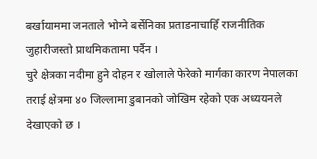बर्खायाममा जनताले भोग्ने बर्सेनिका प्रताडनाचाहिँ राजनीतिक जुहारीजस्तो प्राथमिकतामा पर्दैन ।
चुरे क्षेत्रका नदीमा हुने दोहन र खोलाले फेरेको मार्गका कारण नेपालका तराई क्षेत्रमा ४० जिल्लामा डुबानको जोखिम रहेको एक अध्ययनले देखाएको छ ।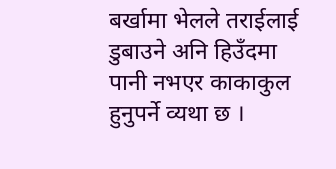बर्खामा भेलले तराईलाई डुबाउने अनि हिउँदमा पानी नभएर काकाकुल हुनुपर्ने व्यथा छ ।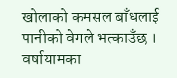खोलाको कमसल बाँधलाई पानीको वेगले भत्काउँछ । वर्षायामका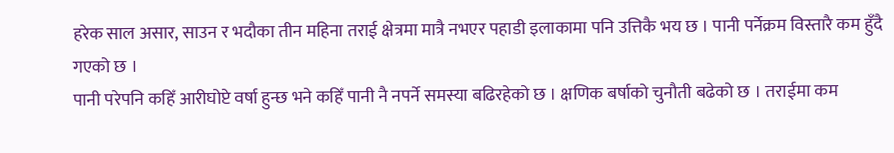हरेक साल असार, साउन र भदौका तीन महिना तराई क्षेत्रमा मात्रै नभएर पहाडी इलाकामा पनि उत्तिकै भय छ । पानी पर्नेक्रम विस्तारै कम हुँदै गएको छ ।
पानी परेपनि कहिँ आरीघोप्टे वर्षा हुन्छ भने कहिँ पानी नै नपर्ने समस्या बढिरहेको छ । क्षणिक बर्षाको चुनौती बढेको छ । तराईमा कम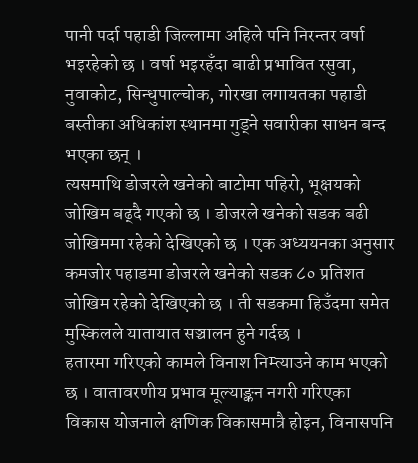पानी पर्दा पहाडी जिल्लामा अहिले पनि निरन्तर वर्षा भइरहेको छ । वर्षा भइरहँदा बाढी प्रभावित रसुवा, नुवाकोट, सिन्धुपाल्चोक, गोरखा लगायतका पहाडी बस्तीका अधिकांश स्थानमा गुड्ने सवारीका साधन बन्द भएका छन् ।
त्यसमाथि डोजरले खनेको बाटोमा पहिरो, भूक्षयको जोखिम बढ्दै गएको छ । डोजरले खनेको सडक बढी जोखिममा रहेको देखिएको छ । एक अध्ययनका अनुसार कमजोर पहाडमा डोजरले खनेको सडक ८० प्रतिशत जोखिम रहेको देखिएको छ । ती सडकमा हिउँदमा समेत मुस्किलले यातायात सञ्चालन हुने गर्दछ ।
हतारमा गरिएको कामले विनाश निम्त्याउने काम भएको छ । वातावरणीय प्रभाव मूल्याङ्कन नगरी गरिएका विकास योजनाले क्षणिक विकासमात्रै होइन, विनासपनि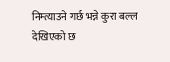निम्त्याउने गर्छ भन्ने कुरा बल्ल देखिएको छ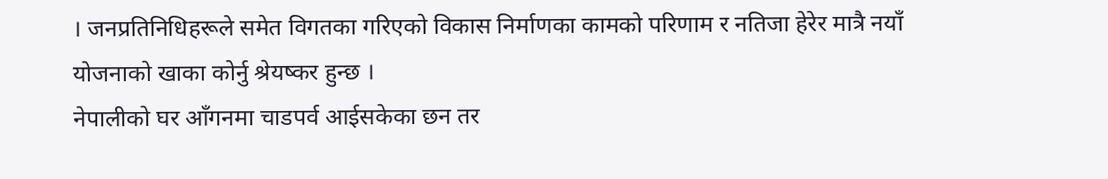। जनप्रतिनिधिहरूले समेत विगतका गरिएको विकास निर्माणका कामको परिणाम र नतिजा हेरेर मात्रै नयाँ योजनाको खाका कोर्नु श्रेयष्कर हुन्छ ।
नेपालीको घर आँगनमा चाडपर्व आईसकेका छन तर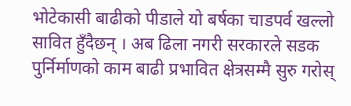भोटेकासी बाढीको पीडाले यो बर्षका चाडपर्व खल्लो सावित हुँदैछन् । अब ढिला नगरी सरकारले सडक पुर्निर्माणको काम बाढी प्रभावित क्षेत्रसम्मै सुरु गरोस्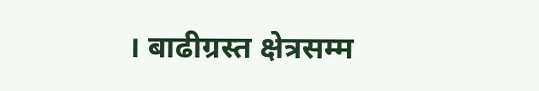। बाढीग्रस्त क्षेत्रसम्म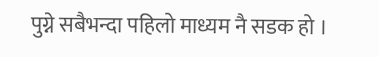पुग्ने सबैभन्दा पहिलो माध्यम नै सडक हो ।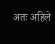अतः अहिले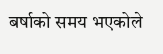बर्षाको समय भएकोले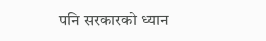पनि सरकारको ध्यान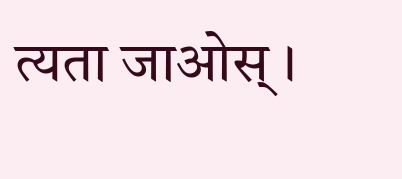त्यता जाओस् ।